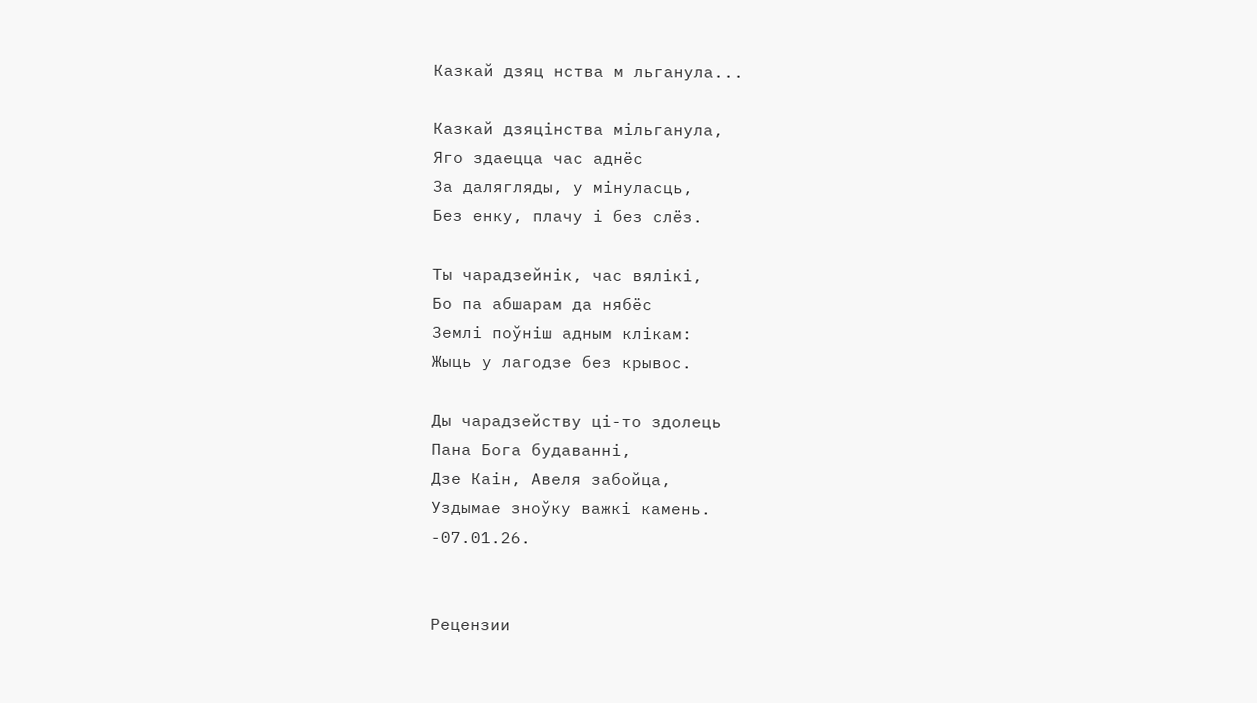Казкай дзяц нства м льганула...

Казкай дзяцінства мільганула,
Яго здаецца час аднёс
За далягляды, у мінуласць,
Без енку, плачу і без слёз.

Ты чарадзейнік, час вялікі,
Бо па абшарам да нябёс
Землі поўніш адным клікам:
Жыць у лагодзе без крывос.

Ды чарадзейству ці-то здолець
Пана Бога будаванні,
Дзе Каін, Авеля забойца,
Уздымае зноўку важкі камень.
-07.01.26.


Рецензии